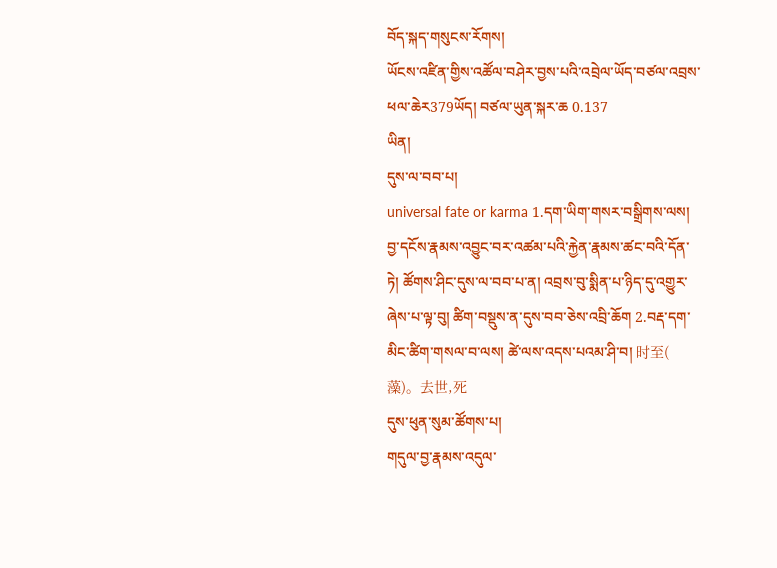བོད་སྐད་གསུངས་རོགས།
ཡོངས་འཛིན་གྱིས་འཚོལ་བཤེར་བྱས་པའི་འབྲེལ་ཡོད་བཙལ་འབྲས་ཕལ་ཆེར379ཡོད། བཙལ་ཡུན་སྐར་ཆ 0.137
ཡིན།
དུས་ལ་བབ་པ།
universal fate or karma 1.དག་ཡིག་གསར་བསྒྲིགས་ལས། བྱ་དངོས་རྣམས་འབྱུང་བར་འཚམ་པའི་རྐྱེན་རྣམས་ཚང་བའི་དོན་ཏེ། ཚོགས་ཤིང་དུས་ལ་བབ་པ་ན། འབྲས་བུ་སྨིན་པ་ཉིད་དུ་འགྱུར་ཞེས་པ་ལྟ་བུ། ཚིག་བསྡུས་ན་དུས་བབ་ཅེས་འབྲི་ཆོག 2.བརྡ་དག་མིང་ཚིག་གསལ་བ་ལས། ཚེ་ལས་འདས་པའམ་ཤི་བ། 时至( 藻)。去世,死
དུས་ཕུན་སུམ་ཚོགས་པ།
གདུལ་བྱ་རྣམས་འདུལ་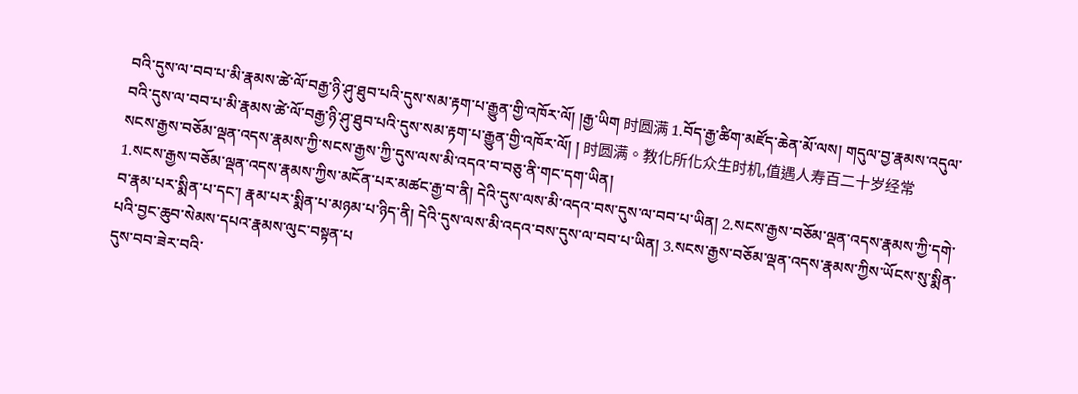བའི་དུས་ལ་བབ་པ་མི་རྣམས་ཚེ་ལོ་བརྒྱ་ཉི་ཤུ་ཐུབ་པའི་དུས་སམ་རྟག་པ་རྒྱུན་གྱི་འཁོར་ལོ། །རྒྱ་ཡིག 时圆满 1.བོད་རྒྱ་ཚིག་མཛོད་ཆེན་མོ་ལས། གདུལ་བྱ་རྣམས་འདུལ་བའི་དུས་ལ་བབ་པ་མི་རྣམས་ཚེ་ལོ་བརྒྱ་ཉི་ཤུ་ཐུབ་པའི་དུས་སམ་རྟག་པ་རྒྱུན་གྱི་འཁོར་ལོ། ། 时圆满。教化所化众生时机,值遇人寿百二十岁经常
སངས་རྒྱས་བཅོམ་ལྡན་འདས་རྣམས་ཀྱི་སངས་རྒྱས་ཀྱི་དུས་ལས་མི་འདའ་བ་བཅུ་ནི་གང་དག་ཡིན།
1.སངས་རྒྱས་བཅོམ་ལྡན་འདས་རྣམས་ཀྱིས་མངོན་པར་མཚང་རྒྱ་བ་ནི། དེའི་དུས་ལས་མི་འདའ་བས་དུས་ལ་བབ་པ་ཡིན། 2.སངས་རྒྱས་བཅོམ་ལྡན་འདས་རྣམས་ཀྱི་དགེ་བ་རྣམ་པར་སྨིན་པ་དང་། རྣམ་པར་སྨིན་པ་མཉམ་པ་ཉིད་ནི། དེའི་དུས་ལས་མི་འདའ་བས་དུས་ལ་བབ་པ་ཡིན། 3.སངས་རྒྱས་བཅོམ་ལྡན་འདས་རྣམས་ཀྱིས་ཡོངས་སུ་སྨིན་པའི་བྱང་ཆུབ་སེམས་དཔའ་རྣམས་ལུང་བསྟན་པ
དུས་བབ་ཟེར་བའི་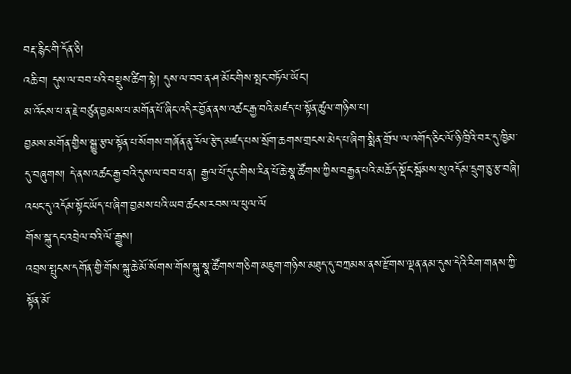བརྡ་རྙིང་གི་དོན་ཅི།
འཆི་བ། དུས་ལ་བབ་པའི་བསྡུས་ཚིག་སྟེ། དུས་ལ་བབ་ན་ཤ་མོང་གིས་སྤང་བཏོལ་ཡོང་།
མ་འོངས་པ་ན་རྗེ་བཙུན་བྱམས་པ་མགོན་པོ་ཞིང་འདིར་བྱོན་ནས་འཚང་རྒྱ་བའི་མཛད་པ་སྟོན་ཚུལ་གཉིས་པ།
བྱམས་མགོན་གྱིས་སྒྱུ་རྩལ་སྟོན་པ་སོགས་གཞོན་ནུ་རོལ་རྩེད་མཛད་པས་སྲོག་ཆགས་གྲངས་མེད་པ་ཞིག་སྨིན་གྲོལ་ལ་འགོད་ཅིང་ལོ་ཉི་ཁྲིའི་བར་དུ་ཁྱིམ་དུ་བཞུགས། དེ་ནས་འཚང་རྒྱ་བའི་དུས་ལ་བབ་པ་ན། རྒྱལ་པོ་དུང་གིས་རིན་པོ་ཆེ་སྣ་ཚོགས་ཀྱིས་བརྒྱན་པའི་མཆོད་སྡོང་སྦོམས་སུ་འདོམ་དྲུག་ཅུ་རྩ་བཞི། འཕང་དུ་འདོམ་སྟོང་ཡོད་པ་ཞིག་བྱམས་པའི་ཡབ་ཚངས་རབས་ལ་ཕུལ་ལོ
གོས་སྐུ་དང་འབྲེལ་བའི་ལོ་རྒྱུས།
འབྲས་སྤུངས་དགོན་གྱི་གོས་སྐུ་ཆེ་མོ་སོགས་གོས་སྐུ་སྣ་ཚོགས་གཅིག་མཇུག་གཉིས་མཐུད་དུ་བཀྲམས་ནས་རྫོགས་ལྡན་ནམ་དུས་དེའི་རིག་གནས་ཀྱི་སྟོན་མོ་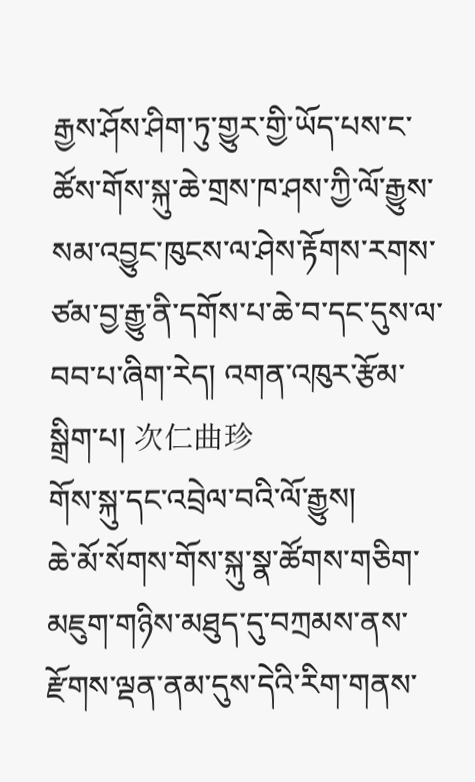རྒྱས་ཤོས་ཤིག་ཏུ་གྱུར་གྱི་ཡོད་པས་ང་ཚོས་གོས་སྐུ་ཆེ་གྲས་ཁ་ཤས་ཀྱི་ལོ་རྒྱུས་སམ་འབྱུང་ཁུངས་ལ་ཤེས་རྟོགས་རགས་ཙམ་བྱ་རྒྱུ་ནི་དགོས་པ་ཆེ་བ་དང་དུས་ལ་བབ་པ་ཞིག་རེད། འགན་འཁུར་རྩོམ་སྒྲིག་པ། 次仁曲珍
གོས་སྐུ་དང་འབྲེལ་བའི་ལོ་རྒྱུས།
ཆེ་མོ་སོགས་གོས་སྐུ་སྣ་ཚོགས་གཅིག་མཇུག་གཉིས་མཐུད་དུ་བཀྲམས་ནས་རྫོགས་ལྡན་ནམ་དུས་དེའི་རིག་གནས་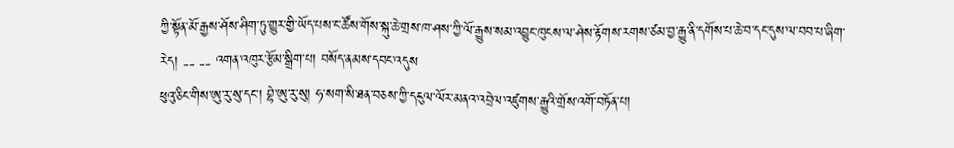ཀྱི་སྟོན་མོ་རྒྱས་ཤོས་ཤིག་ཏུ་གྱུར་གྱི་ཡོད་པས་ང་ཚོས་གོས་སྐུ་ཆེ་གྲས་ཁ་ཤས་ཀྱི་ལོ་རྒྱུས་སམ་འབྱུང་ཁུངས་ལ་ཤེས་རྟོགས་རགས་ཙམ་བྱ་རྒྱུ་ནི་དགོས་པ་ཆེ་བ་དང་དུས་ལ་བབ་པ་ཞིག་རེད། -- -- འགན་འཁུར་རྩོམ་སྒྲིག་པ། བསོད་ནམས་དབང་འདུས
ཕུའུ་ཅིང་གིས་ཨུ་རུ་སུ་དང་། བྷེ་ཨུ་རུ་སུ། ཧ་སག་སི་ཐན་བཅས་ཀྱི་དངུལ་ལོར་མནའ་འབྲེལ་འཛུགས་རྒྱུའི་གྲོས་འགོ་བཏོན་པ།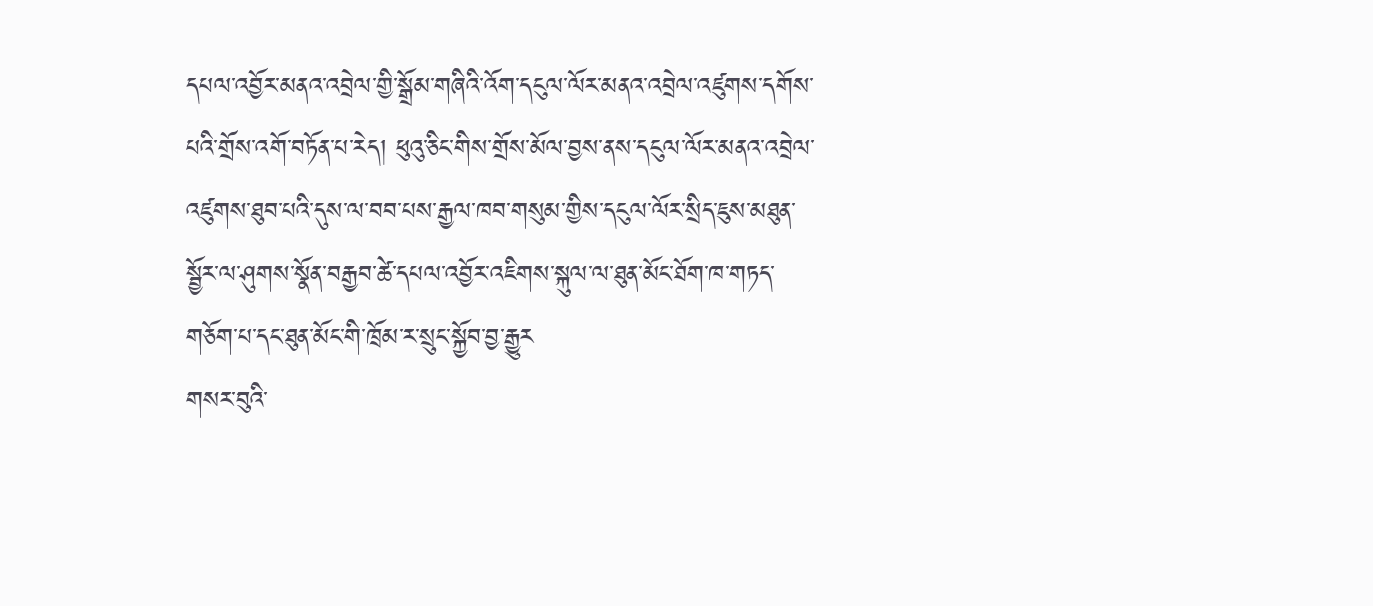དཔལ་འབྱོར་མནའ་འབྲེལ་གྱི་སྒྲོམ་གཞིའི་འོག་དངུལ་ལོར་མནའ་འབྲེལ་འཛུགས་དགོས་པའི་གྲོས་འགོ་བཏོན་པ་རེད། ཕུའུ་ཅིང་གིས་གྲོས་མོལ་བྱས་ནས་དངུལ་ལོར་མནའ་འབྲེལ་འཛུགས་ཐུབ་པའི་དུས་ལ་བབ་པས་རྒྱལ་ཁབ་གསུམ་གྱིས་དངུལ་ལོར་སྲིད་ཇུས་མཐུན་སྦྱོར་ལ་ཤུགས་སྣོན་བརྒྱབ་ཚེ་དཔལ་འབྱོར་འཇིགས་སྐུལ་ལ་ཐུན་མོང་ཐོག་ཁ་གཏད་གཅོག་པ་དང་ཐུན་མོང་གི་ཁྲོམ་ར་སྲུང་སྐྱོབ་བྱ་རྒྱུར
གསར་བུའི་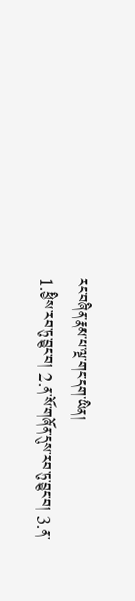རང་བཞིན་རྣམ་པ་ལྔ་གང་དག་ཡིན།
1.ཕྱིས་རབ་ཏུ་བྱུང་བ། 2.ན་སོ་གཞོན་དུས་རབ་ཏུ་བྱུང་བ། 3.ན་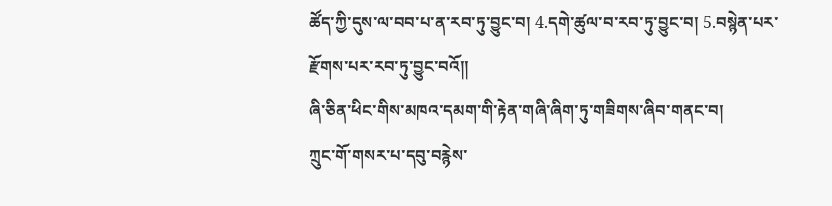ཚོད་ཀྱི་དུས་ལ་བབ་པ་ན་རབ་ཏུ་བྱུང་བ། 4.དགེ་ཚུལ་བ་རབ་ཏུ་བྱུང་བ། 5.བསྙེན་པར་རྫོགས་པར་རབ་ཏུ་བྱུང་བའོ༎
ཞི་ཅིན་ཕིང་གིས་མཁའ་དམག་གི་རྟེན་གཞི་ཞིག་ཏུ་གཟིགས་ཞིབ་གནང་བ།
ཀྲུང་གོ་གསར་པ་དབུ་བརྙེས་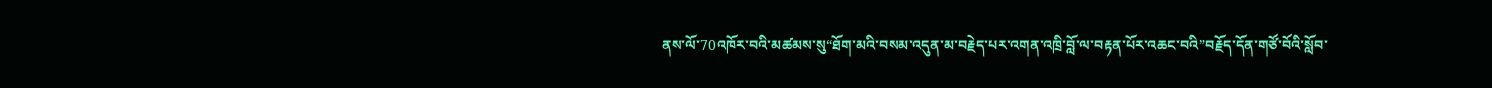ནས་ལོ་70འཁོར་བའི་མཚམས་སུ“ཐོག་མའི་བསམ་འདུན་མ་བརྗེད་པར་འགན་འཁྲི་བློ་ལ་བརྟན་པོར་འཆང་བའི”བརྗོད་དོན་གཙོ་བོའི་སློབ་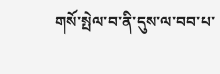གསོ་སྤེལ་བ་ནི་དུས་ལ་བབ་པ་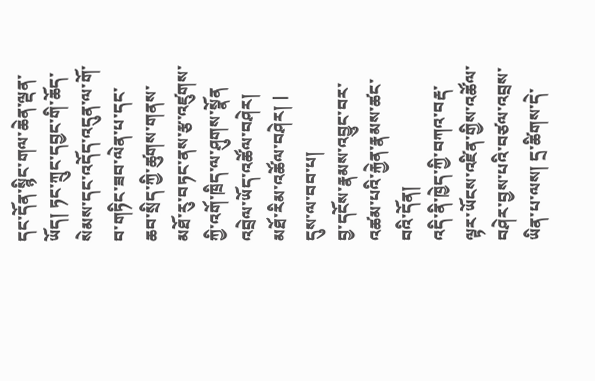དང་དོན་སྙིང་གལ་ཆེན་ལྡན་ཡོད། ཏང་ཀྲུང་དབྱང་གི་ཆོད་སེམས་དང་འདོད་འདུན་ལ་གོ་བ་གཏིང་ཟབ་ལེན་པ་དང་ཆབ་སྲིད་ཀྱི་ཚུགས་གནས་མཐོ་རུ་བཏང་ནས་རྩ་འཛུགས་ཀྱི་འགོ་ཁྲིད་ལ་ཤུགས་སྣོན
འབྲེལ་ཡོད་འཚོལ་བཤེར།
མཐོ་རིམ་འཚོལ་བཤེར། |
དུས་ལ་བབ་པ།
བྱ་དངོས་རྣམས་འབྱུང་བར་འཚམ་པའི་རྐྱེན་རྣམས་ཚང་བའི་དོན།
འདི་ནི་ཁྱེད་ཀྱི་བཀའ་བརྡ་ལྟར་ཡོངས་འཛིན་གྱིས་འཚོལ་བཤེར་བྱས་པའི་བཙལ་འབྲས་ཡིན་པ་ལས། དྲ་ཚིགས་དེ་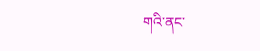གའི་ནང་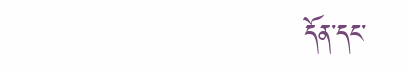དོན་དང་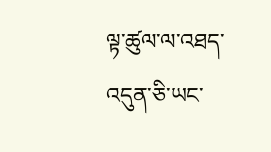ལྟ་ཚུལ་ལ་འཐད་འདུན་ཅི་ཡང་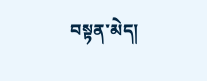བསྟན་མེད།